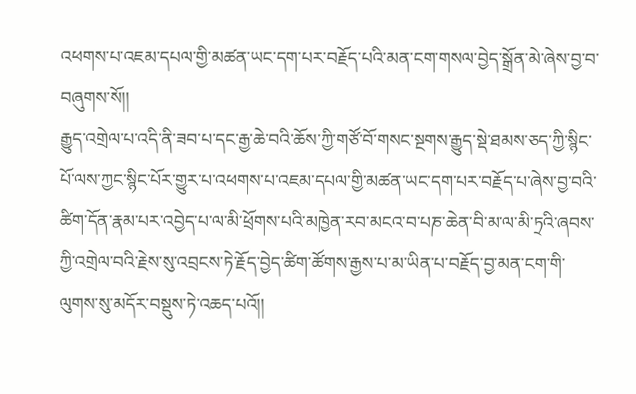འཕགས་པ་འཇམ་དཔལ་གྱི་མཚན་ཡང་དག་པར་བརྗོད་པའི་མན་ངག་གསལ་བྱེད་སྒྲོན་མེ་ཞེས་བྱ་བ་བཞུགས་སོ།།
རྒྱུད་འགྲེལ་པ་འདི་ནི་ཟབ་པ་དང་རྒྱ་ཆེ་བའི་ཆོས་ཀྱི་གཙོ་བོ་གསང་སྔགས་རྒྱུད་སྡེ་ཐམས་ཅད་ཀྱི་སྙིང་པོ་ལས་ཀྱང་སྙིང་པོར་གྱུར་པ་འཕགས་པ་འཇམ་དཔལ་གྱི་མཚན་ཡང་དག་པར་བརྗོད་པ་ཞེས་བྱ་བའི་ཚིག་དོན་རྣམ་པར་འབྱེད་པ་ལ་མི་ཕྲོགས་པའི་མཁྱེན་རབ་མངའ་བ་པཎ་ཆེན་བི་མ་ལ་མི་ཏྲའི་ཞབས་ཀྱི་འགྲེལ་བའི་རྗེས་སུ་འབྲངས་ཏེ་རྗོད་བྱེད་ཚིག་ཚོགས་རྒྱས་པ་མ་ཡིན་པ་བརྗོད་བྱ་མན་ངག་གི་ལུགས་སུ་མདོར་བསྡུས་ཏེ་འཆད་པའོ།།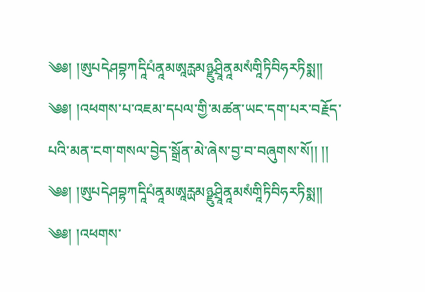༄༅། །ཨུཔདེཤབྷཀདཱིཔཾནཱམཨཱརྻམཉྫུཤྲཱིནཱམསཾགཱིཏིབིཧརཏིསྨ།།
༄༅། །འཕགས་པ་འཇམ་དཔལ་གྱི་མཚན་ཡང་དག་པར་བརྗོད་པའི་མན་ངག་གསལ་བྱེད་སྒྲོན་མེ་ཞེས་བྱ་བ་བཞུགས་སོ།། །།
༄༅། །ཨུཔདེཤབྷཀདཱིཔཾནཱམཨཱརྻམཉྫུཤྲཱིནཱམསཾགཱིཏིབིཧརཏིསྨ།།
༄༅། །འཕགས་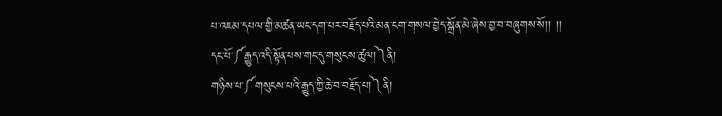པ་འཇམ་དཔལ་གྱི་མཚན་ཡང་དག་པར་བརྗོད་པའི་མན་ངག་གསལ་བྱེད་སྒྲོན་མེ་ཞེས་བྱ་བ་བཞུགས་སོ།། །།
དང་པོ་༼རྒྱུད་འདི་སྟོན་པས་གང་དུ་གསུངས་ཚུལ།༽ནི།
གཉིས་པ་༼གསུངས་པའི་རྒྱུད་ཀྱི་ཆེ་བ་བརྗོད་པ།༽ནི།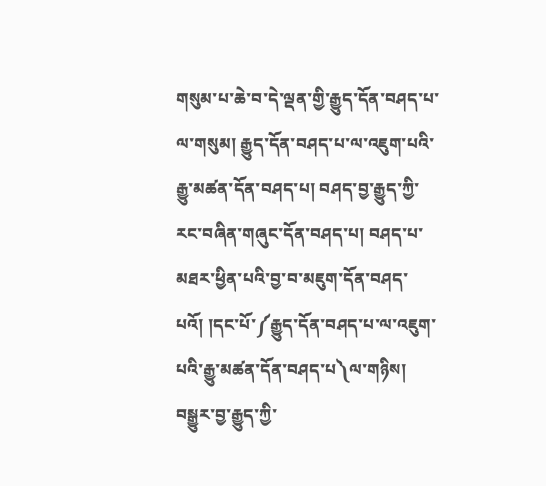གསུམ་པ་ཆེ་བ་དེ་ལྡན་གྱི་རྒྱུད་དོན་བཤད་པ་ལ་གསུམ། རྒྱུད་དོན་བཤད་པ་ལ་འཇུག་པའི་རྒྱུ་མཚན་དོན་བཤད་པ། བཤད་བྱ་རྒྱུད་ཀྱི་རང་བཞིན་གཞུང་དོན་བཤད་པ། བཤད་པ་མཐར་ཕྱིན་པའི་བྱ་བ་མཇུག་དོན་བཤད་པའོ། །དང་པོ་༼རྒྱུད་དོན་བཤད་པ་ལ་འཇུག་པའི་རྒྱུ་མཚན་དོན་བཤད་པ༽ལ་གཉིས། བསྒྱུར་བྱ་རྒྱུད་ཀྱི་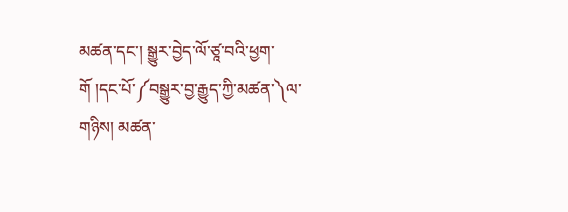མཚན་དང་། སྒྱུར་བྱེད་ལོ་ཙཱ་བའི་ཕྱག་གོ །དང་པོ་༼བསྒྱུར་བྱ་རྒྱུད་ཀྱི་མཚན་༽ལ་གཉིས། མཚན་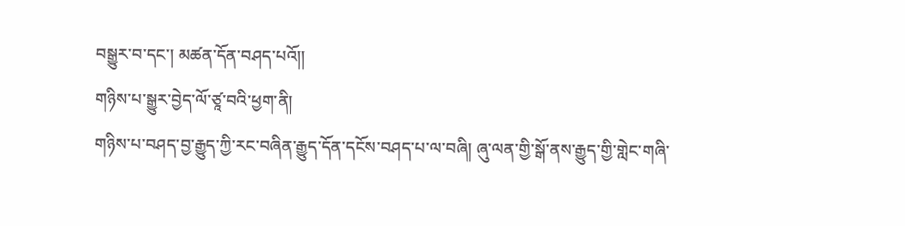བསྒྱུར་བ་དང་། མཚན་དོན་བཤད་པའོ།།
གཉིས་པ་སྒྱུར་བྱེད་ལོ་ཙཱ་བའི་ཕྱག་ནི།
གཉིས་པ་བཤད་བྱ་རྒྱུད་ཀྱི་རང་བཞིན་རྒྱུད་དོན་དངོས་བཤད་པ་ལ་བཞི། ཞུ་ལན་གྱི་སྒོ་ནས་རྒྱུད་གྱི་གླེང་གཞི་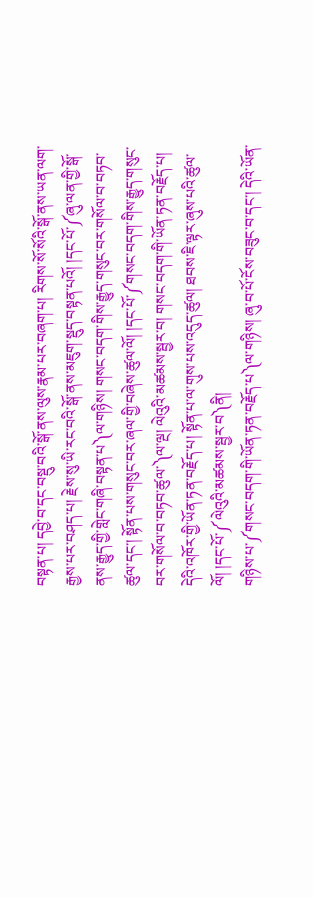བསྟན་པ། དབྱེ་བ་དང་བསྡུ་བའི་སྒོ་ནས་ལུས་རྣམ་པར་བཞག་པ། རིགས་སོ་སོའི་སྒོ་ནས་ཡན་ལག་རྒྱས་པར་བཤད་པ། རྗེས་སུ་ཡི་རང་བའི་སྒོ་ནས་མཇུག་སྡུད་བསྟན་པའོ། །དང་པོ་༼ཞུ་ལན་གྱི་སྒོ་ནས་རྒྱུད་གྱི་གླེང་གཞི་བསྟན་པ༽ལ་གཉིས། གསང་བདག་གིས་རྒྱུད་གསུང་བར་གསོལ་བ་བཏབ་ཚུལ་དང་། སྟོན་པས་གསུང་བར་ཞལ་གྱི་བཞེས་ཚུལ་ལོ། །དང་པོ་༼གསང་བདག་གིས་རྒྱུད་གསུང་བར་གསོལ་བ་བཏབ་ཚུལ་༽ལ་ལྔ། ལེའུའི་མཚམས་སྦྱར་བ། གསང་བདག་གི་ཡོན་ཏན་བརྗོད་པ། དེའི་འཁོར་གྱི་ཡོན་ཏན་བརྗོད་པ། སྟོན་པ་ལ་གུས་པས་འདུད་ཚུལ། ཐབས་ཇི་ལྟར་ཞུས་པའི་ཚུལ་ལོ། །དང་པོ་༼ལེའུའི་མཚམས་སྦྱར་བ༽ནི།
གཉིས་པ་༼གསང་བདག་གི་ཡོན་ཏན་བརྗོད་པ༽ལ་གཉིས། ཞུ་བ་པོ་ངོས་བཟུང་བ་དང་། དེའི་ཡོན་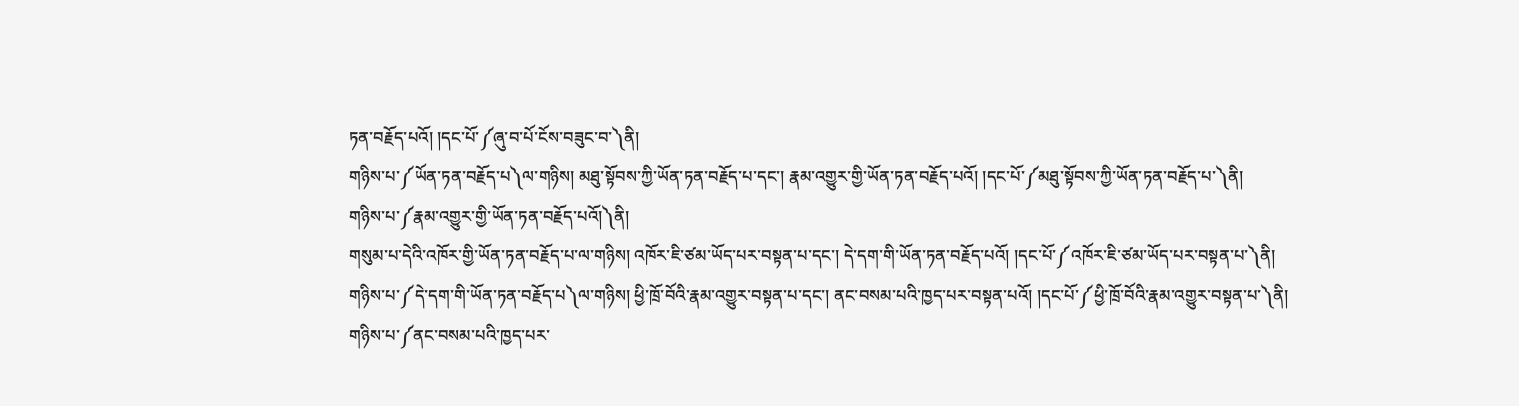ཏན་བརྗོད་པའོ། །དང་པོ་༼ཞུ་བ་པོ་ངོས་བཟུང་བ་༽ནི།
གཉིས་པ་༼ཡོན་ཏན་བརྗོད་པ༽ལ་གཉིས། མཐུ་སྟོབས་ཀྱི་ཡོན་ཏན་བརྗོད་པ་དང་། རྣམ་འགྱུར་གྱི་ཡོན་ཏན་བརྗོད་པའོ། །དང་པོ་༼མཐུ་སྟོབས་ཀྱི་ཡོན་ཏན་བརྗོད་པ་༽ནི།
གཉིས་པ་༼རྣམ་འགྱུར་གྱི་ཡོན་ཏན་བརྗོད་པའོ།༽ནི།
གསུམ་པ་དེའི་འཁོར་གྱི་ཡོན་ཏན་བརྗོད་པ་ལ་གཉིས། འཁོར་ཇི་ཙམ་ཡོད་པར་བསྟན་པ་དང་། དེ་དག་གི་ཡོན་ཏན་བརྗོད་པའོ། །དང་པོ་༼འཁོར་ཇི་ཙམ་ཡོད་པར་བསྟན་པ་༽ནི།
གཉིས་པ་༼དེ་དག་གི་ཡོན་ཏན་བརྗོད་པ༽ལ་གཉིས། ཕྱི་ཁྲོ་བོའི་རྣམ་འགྱུར་བསྟན་པ་དང་། ནང་བསམ་པའི་ཁྱད་པར་བསྟན་པའོ། །དང་པོ་༼ཕྱི་ཁྲོ་བོའི་རྣམ་འགྱུར་བསྟན་པ་༽ནི།
གཉིས་པ་༼ནང་བསམ་པའི་ཁྱད་པར་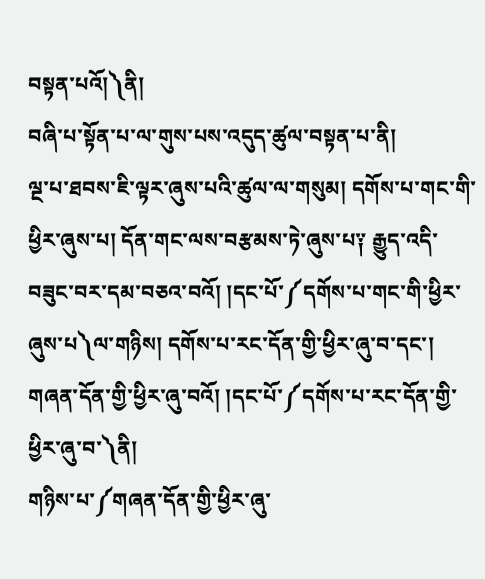བསྟན་པའོ།༽ནི།
བཞི་པ་སྟོན་པ་ལ་གུས་པས་འདུད་ཚུལ་བསྟན་པ་ནི།
ལྔ་པ་ཐབས་ཇི་ལྟར་ཞུས་པའི་ཚུལ་ལ་གསུམ། དགོས་པ་གང་གི་ཕྱིར་ཞུས་པ། དོན་གང་ལས་བརྩམས་ཏེ་ཞུས་པ༑ རྒྱུད་འདི་བཟུང་བར་དམ་བཅའ་བའོ། །དང་པོ་༼དགོས་པ་གང་གི་ཕྱིར་ཞུས་པ༽ལ་གཉིས། དགོས་པ་རང་དོན་གྱི་ཕྱིར་ཞུ་བ་དང་། གཞན་དོན་གྱི་ཕྱིར་ཞུ་བའོ། །དང་པོ་༼དགོས་པ་རང་དོན་གྱི་ཕྱིར་ཞུ་བ་༽ནི།
གཉིས་པ་༼གཞན་དོན་གྱི་ཕྱིར་ཞུ་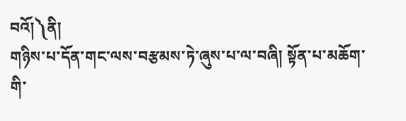བའོ།༽ནི།
གཉིས་པ་དོན་གང་ལས་བརྩམས་ཏེ་ཞུས་པ་ལ་བཞི། སྟོན་པ་མཆོག་གི་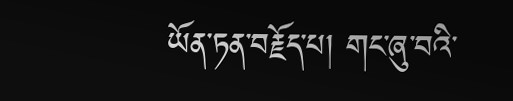ཡོན་ཏན་བརྗོད་པ། གང་ཞུ་བའི་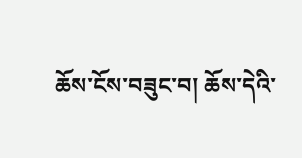ཆོས་ངོས་བཟུང་བ། ཆོས་དེའི་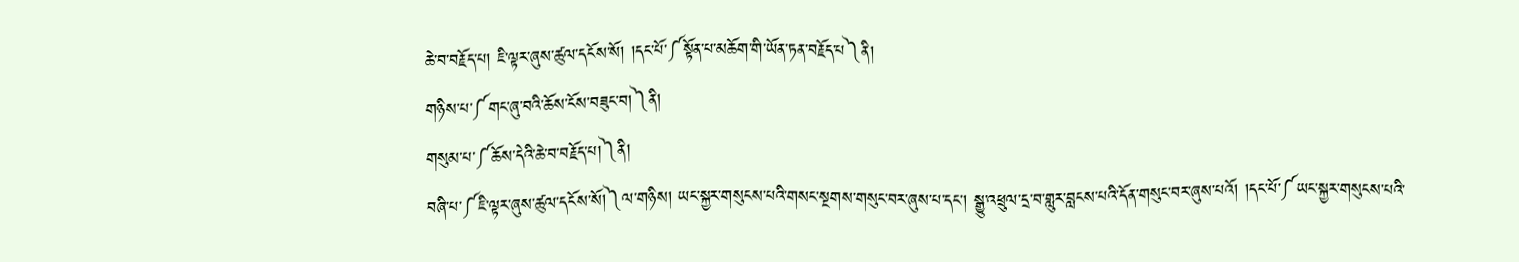ཆེ་བ་བརྗོད་པ། ཇི་ལྟར་ཞུས་ཚུལ་དངོས་སོ། །དང་པོ་༼སྟོན་པ་མཆོག་གི་ཡོན་ཏན་བརྗོད་པ༽ནི།
གཉིས་པ་༼གང་ཞུ་བའི་ཆོས་ངོས་བཟུང་བ།༽ནི།
གསུམ་པ་༼ཆོས་དེའི་ཆེ་བ་བརྗོད་པ།༽ནི།
བཞི་པ་༼ཇི་ལྟར་ཞུས་ཚུལ་དངོས་སོ།༽ལ་གཉིས། ཡང་སྐྱར་གསུངས་པའི་གསང་སྔགས་གསུང་བར་ཞུས་པ་དང་། སྒྱུ་འཕྲུལ་དྲ་བ་གླུར་བླངས་པའི་དོན་གསུང་བར་ཞུས་པའོ། །དང་པོ་༼ཡང་སྐྱར་གསུངས་པའི་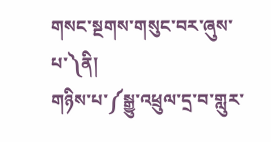གསང་སྔགས་གསུང་བར་ཞུས་པ་༽ནི།
གཉིས་པ་༼སྒྱུ་འཕྲུལ་དྲ་བ་གླུར་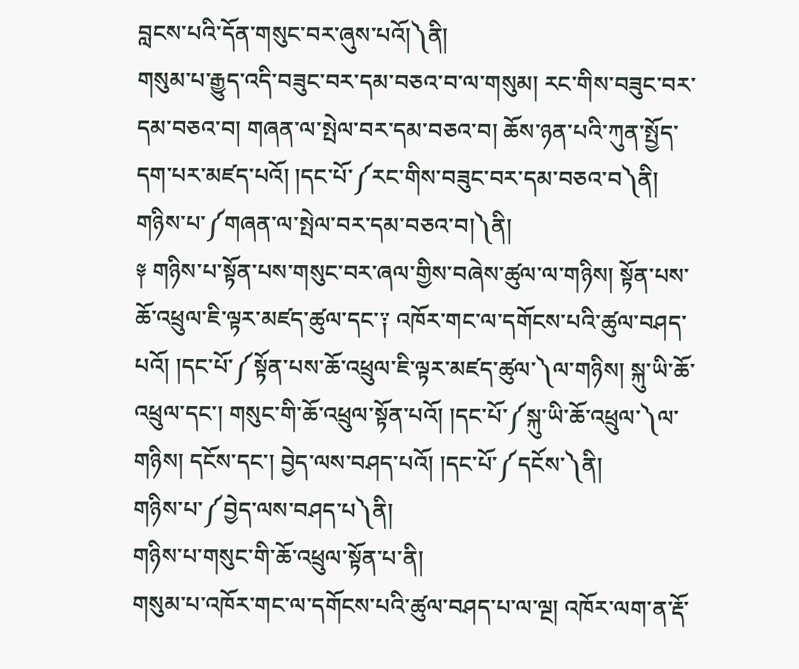བླངས་པའི་དོན་གསུང་བར་ཞུས་པའོ།༽ནི།
གསུམ་པ་རྒྱུད་འདི་བཟུང་བར་དམ་བཅའ་བ་ལ་གསུམ། རང་གིས་བཟུང་བར་དམ་བཅའ་བ། གཞན་ལ་སྤེལ་བར་དམ་བཅའ་བ། ཆོས་ཉན་པའི་ཀུན་སྤྱོད་དག་པར་མཛད་པའོ། །དང་པོ་༼རང་གིས་བཟུང་བར་དམ་བཅའ་བ༽ནི།
གཉིས་པ་༼གཞན་ལ་སྤེལ་བར་དམ་བཅའ་བ།༽ནི།
༈ གཉིས་པ་སྟོན་པས་གསུང་བར་ཞལ་གྱིས་བཞེས་ཚུལ་ལ་གཉིས། སྟོན་པས་ཆོ་འཕྲུལ་ཇི་ལྟར་མཛད་ཚུལ་དང་༑ འཁོར་གང་ལ་དགོངས་པའི་ཚུལ་བཤད་པའོ། །དང་པོ་༼སྟོན་པས་ཆོ་འཕྲུལ་ཇི་ལྟར་མཛད་ཚུལ་༽ལ་གཉིས། སྐུ་ཡི་ཆོ་འཕྲུལ་དང་། གསུང་གི་ཆོ་འཕྲུལ་སྟོན་པའོ། །དང་པོ་༼སྐུ་ཡི་ཆོ་འཕྲུལ་༽ལ་གཉིས། དངོས་དང་། བྱེད་ལས་བཤད་པའོ། །དང་པོ་༼དངོས་༽ནི།
གཉིས་པ་༼བྱེད་ལས་བཤད་པ༽ནི།
གཉིས་པ་གསུང་གི་ཆོ་འཕྲུལ་སྟོན་པ་ནི།
གསུམ་པ་འཁོར་གང་ལ་དགོངས་པའི་ཚུལ་བཤད་པ་ལ་ལྔ། འཁོར་ལག་ན་རྡོ་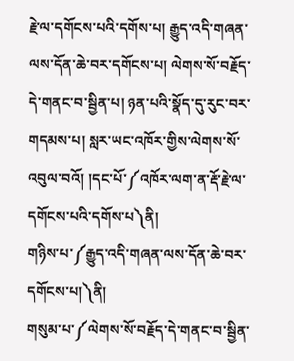རྗེ་ལ་དགོངས་པའི་དགོས་པ། རྒྱུད་འདི་གཞན་ལས་དོན་ཆེ་བར་དགོངས་པ། ལེགས་སོ་བརྗོད་དེ་གནང་བ་སྦྱིན་པ། ཉན་པའི་སྣོད་དུ་རུང་བར་གདམས་པ། སླར་ཡང་འཁོར་གྱིས་ལེགས་སོ་འབུལ་བའོ། །དང་པོ་༼འཁོར་ལག་ན་རྡོ་རྗེ་ལ་དགོངས་པའི་དགོས་པ༽ནི།
གཉིས་པ་༼རྒྱུད་འདི་གཞན་ལས་དོན་ཆེ་བར་དགོངས་པ།༽ནི།
གསུམ་པ་༼ལེགས་སོ་བརྗོད་དེ་གནང་བ་སྦྱིན་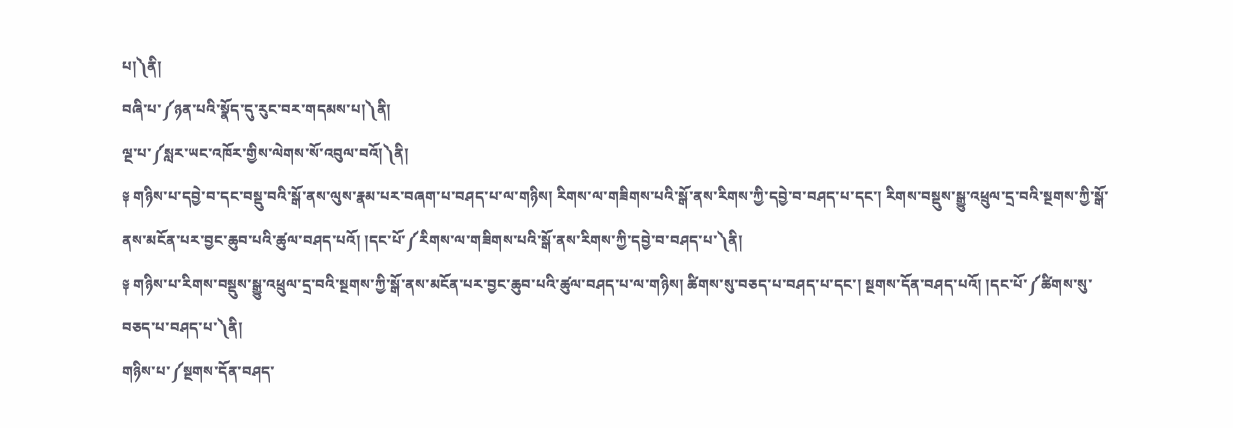པ།༽ནི།
བཞི་པ་༼ཉན་པའི་སྣོད་དུ་རུང་བར་གདམས་པ།༽ནི།
ལྔ་པ་༼སླར་ཡང་འཁོར་གྱིས་ལེགས་སོ་འབུལ་བའོ།༽ནི།
༈ གཉིས་པ་དབྱེ་བ་དང་བསྡུ་བའི་སྒོ་ནས་ལུས་རྣམ་པར་བཞག་པ་བཤད་པ་ལ་གཉིས། རིགས་ལ་གཟིགས་པའི་སྒོ་ནས་རིགས་ཀྱི་དབྱེ་བ་བཤད་པ་དང་། རིགས་བསྡུས་སྒྱུ་འཕྲུལ་དྲ་བའི་སྔགས་ཀྱི་སྒོ་ནས་མངོན་པར་བྱང་ཆུབ་པའི་ཚུལ་བཤད་པའོ། །དང་པོ་༼རིགས་ལ་གཟིགས་པའི་སྒོ་ནས་རིགས་ཀྱི་དབྱེ་བ་བཤད་པ་༽ནི།
༈ གཉིས་པ་རིགས་བསྡུས་སྒྱུ་འཕྲུལ་དྲ་བའི་སྔགས་ཀྱི་སྒོ་ནས་མངོན་པར་བྱང་ཆུབ་པའི་ཚུལ་བཤད་པ་ལ་གཉིས། ཚིགས་སུ་བཅད་པ་བཤད་པ་དང་། སྔགས་དོན་བཤད་པའོ། །དང་པོ་༼ཚིགས་སུ་བཅད་པ་བཤད་པ་༽ནི།
གཉིས་པ་༼སྔགས་དོན་བཤད་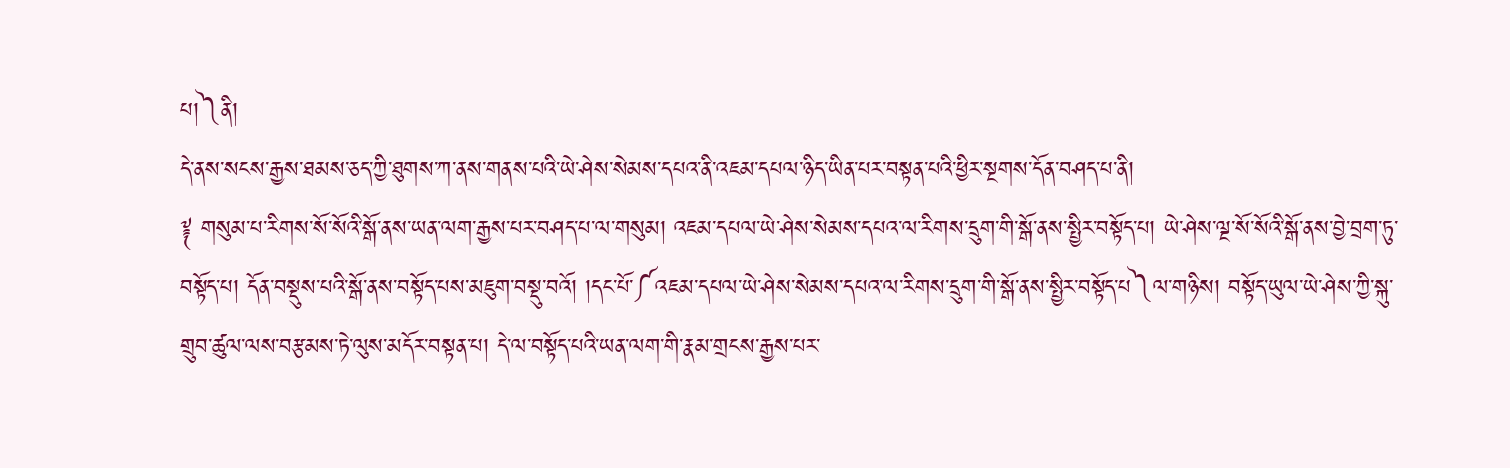པ།༽ནི།
དེ་ནས་སངས་རྒྱས་ཐམས་ཅད་ཀྱི་ཐུགས་ཀ་ནས་གནས་པའི་ཡེ་ཤེས་སེམས་དཔའ་ནི་འཇམ་དཔལ་ཉིད་ཡིན་པར་བསྟན་པའི་ཕྱིར་སྔགས་དོན་བཤད་པ་ནི།
༈ གསུམ་པ་རིགས་སོ་སོའི་སྒོ་ནས་ཡན་ལག་རྒྱས་པར་བཤད་པ་ལ་གསུམ། འཇམ་དཔལ་ཡེ་ཤེས་སེམས་དཔའ་ལ་རིགས་དྲུག་གི་སྒོ་ནས་སྤྱིར་བསྟོད་པ། ཡེ་ཤེས་ལྔ་སོ་སོའི་སྒོ་ནས་བྱེ་བྲག་ཏུ་བསྟོད་པ། དོན་བསྡུས་པའི་སྒོ་ནས་བསྟོད་པས་མཇུག་བསྡུ་བའོ། །དང་པོ་༼འཇམ་དཔལ་ཡེ་ཤེས་སེམས་དཔའ་ལ་རིགས་དྲུག་གི་སྒོ་ནས་སྤྱིར་བསྟོད་པ༽ལ་གཉིས། བསྟོད་ཡུལ་ཡེ་ཤེས་ཀྱི་སྐུ་གྲུབ་ཚུལ་ལས་བརྩམས་ཏེ་ལུས་མདོར་བསྟན་པ། དེ་ལ་བསྟོད་པའི་ཡན་ལག་གི་རྣམ་གྲངས་རྒྱས་པར་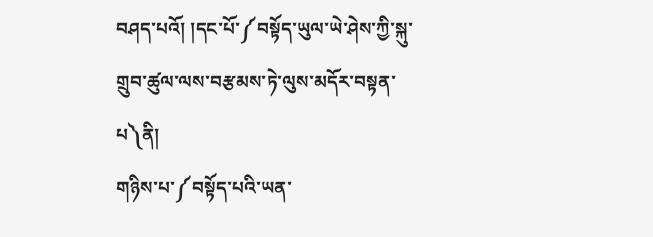བཤད་པའོ། །དང་པོ་༼བསྟོད་ཡུལ་ཡེ་ཤེས་ཀྱི་སྐུ་གྲུབ་ཚུལ་ལས་བརྩམས་ཏེ་ལུས་མདོར་བསྟན་པ༽ནི།
གཉིས་པ་༼བསྟོད་པའི་ཡན་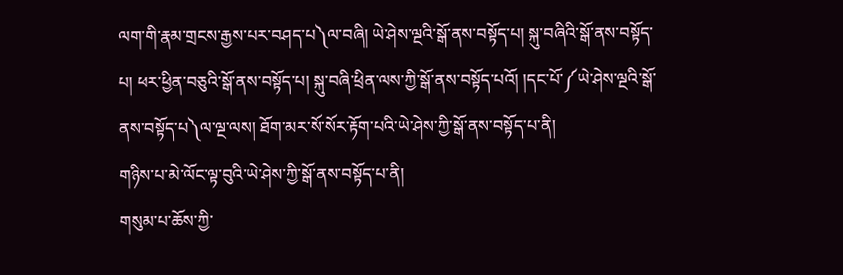ལག་གི་རྣམ་གྲངས་རྒྱས་པར་བཤད་པ༽ལ་བཞི། ཡེ་ཤེས་ལྔའི་སྒོ་ནས་བསྟོད་པ། སྐུ་བཞིའི་སྒོ་ནས་བསྟོད་པ། ཕར་ཕྱིན་བཅུའི་སྒོ་ནས་བསྟོད་པ། སྐུ་བཞི་ཕྲིན་ལས་ཀྱི་སྒོ་ནས་བསྟོད་པའོ། །དང་པོ་༼ཡེ་ཤེས་ལྔའི་སྒོ་ནས་བསྟོད་པ༽ལ་ལྔ་ལས། ཐོག་མར་སོ་སོར་རྟོག་པའི་ཡེ་ཤེས་ཀྱི་སྒོ་ནས་བསྟོད་པ་ནི།
གཉིས་པ་མེ་ལོང་ལྟ་བུའི་ཡེ་ཤེས་ཀྱི་སྒོ་ནས་བསྟོད་པ་ནི།
གསུམ་པ་ཆོས་ཀྱི་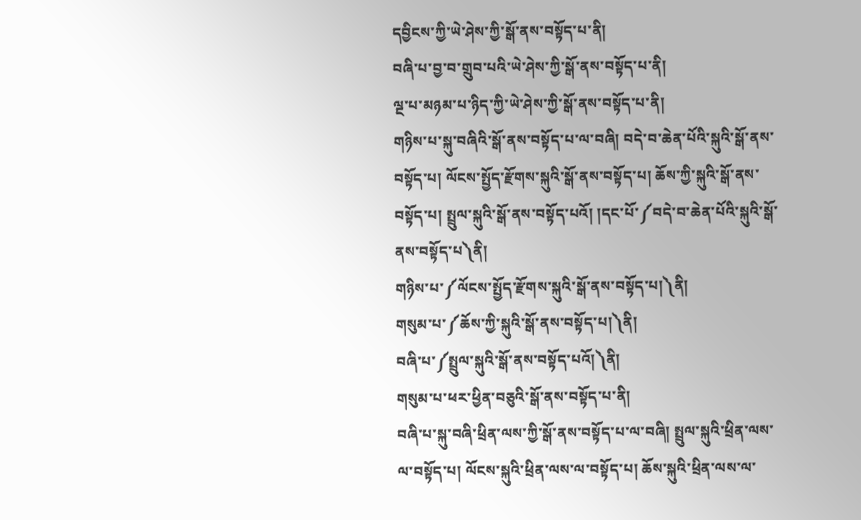དབྱིངས་ཀྱི་ཡེ་ཤེས་ཀྱི་སྒོ་ནས་བསྟོད་པ་ནི།
བཞི་པ་བྱ་བ་གྲུབ་པའི་ཡེ་ཤེས་ཀྱི་སྒོ་ནས་བསྟོད་པ་ནི།
ལྔ་པ་མཉམ་པ་ཉིད་ཀྱི་ཡེ་ཤེས་ཀྱི་སྒོ་ནས་བསྟོད་པ་ནི།
གཉིས་པ་སྐུ་བཞིའི་སྒོ་ནས་བསྟོད་པ་ལ་བཞི། བདེ་བ་ཆེན་པོའི་སྐུའི་སྒོ་ནས་བསྟོད་པ། ལོངས་སྤྱོད་རྫོགས་སྐུའི་སྒོ་ནས་བསྟོད་པ། ཆོས་ཀྱི་སྐུའི་སྒོ་ནས་བསྟོད་པ། སྤྲུལ་སྐུའི་སྒོ་ནས་བསྟོད་པའོ། །དང་པོ་༼བདེ་བ་ཆེན་པོའི་སྐུའི་སྒོ་ནས་བསྟོད་པ༽ནི།
གཉིས་པ་༼ལོངས་སྤྱོད་རྫོགས་སྐུའི་སྒོ་ནས་བསྟོད་པ།༽ནི།
གསུམ་པ་༼ཆོས་ཀྱི་སྐུའི་སྒོ་ནས་བསྟོད་པ།༽ནི།
བཞི་པ་༼སྤྲུལ་སྐུའི་སྒོ་ནས་བསྟོད་པའོ།༽ནི།
གསུམ་པ་ཕར་ཕྱིན་བཅུའི་སྒོ་ནས་བསྟོད་པ་ནི།
བཞི་པ་སྐུ་བཞི་ཕྲིན་ལས་ཀྱི་སྒོ་ནས་བསྟོད་པ་ལ་བཞི། སྤྲུལ་སྐུའི་ཕྲིན་ལས་ལ་བསྟོད་པ། ལོངས་སྐུའི་ཕྲིན་ལས་ལ་བསྟོད་པ། ཆོས་སྐུའི་ཕྲིན་ལས་ལ་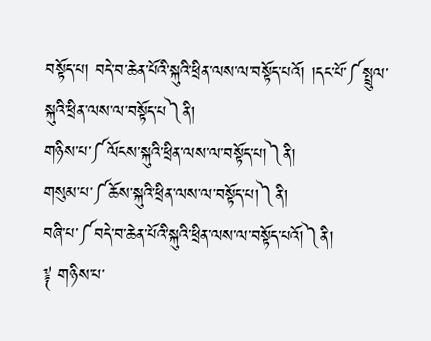བསྟོད་པ། བདེ་བ་ཆེན་པོའི་སྐུའི་ཕྲིན་ལས་ལ་བསྟོད་པའོ། །དང་པོ་༼སྤྲུལ་སྐུའི་ཕྲིན་ལས་ལ་བསྟོད་པ༽ནི།
གཉིས་པ་༼ལོངས་སྐུའི་ཕྲིན་ལས་ལ་བསྟོད་པ།༽ནི།
གསུམ་པ་༼ཆོས་སྐུའི་ཕྲིན་ལས་ལ་བསྟོད་པ།༽ནི།
བཞི་པ་༼བདེ་བ་ཆེན་པོའི་སྐུའི་ཕྲིན་ལས་ལ་བསྟོད་པའོ།༽ནི།
༈ གཉིས་པ་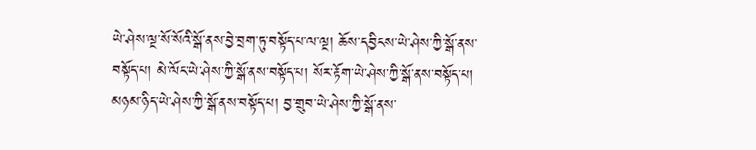ཡེ་ཤེས་ལྔ་སོ་སོའི་སྒོ་ནས་བྱེ་བྲག་ཏུ་བསྟོད་པ་ལ་ལྔ། ཆོས་དབྱིངས་ཡེ་ཤེས་ཀྱི་སྒོ་ནས་བསྟོད་པ། མེ་ལོང་ཡེ་ཤེས་ཀྱི་སྒོ་ནས་བསྟོད་པ། སོར་རྟོག་ཡེ་ཤེས་ཀྱི་སྒོ་ནས་བསྟོད་པ། མཉམ་ཉིད་ཡེ་ཤེས་ཀྱི་སྒོ་ནས་བསྟོད་པ། བྱ་གྲུབ་ཡེ་ཤེས་ཀྱི་སྒོ་ནས་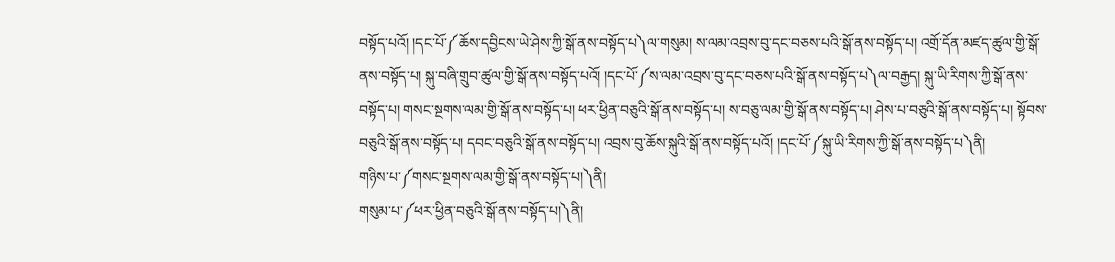བསྟོད་པའོ། །དང་པོ་༼ཆོས་དབྱིངས་ཡེ་ཤེས་ཀྱི་སྒོ་ནས་བསྟོད་པ༽ལ་གསུམ། ས་ལམ་འབྲས་བུ་དང་བཅས་པའི་སྒོ་ནས་བསྟོད་པ། འགྲོ་དོན་མཛད་ཚུལ་གྱི་སྒོ་ནས་བསྟོད་པ། སྐུ་བཞི་གྲུབ་ཚུལ་གྱི་སྒོ་ནས་བསྟོད་པའོ། །དང་པོ་༼ས་ལམ་འབྲས་བུ་དང་བཅས་པའི་སྒོ་ནས་བསྟོད་པ༽ལ་བརྒྱད། སྐུ་ཡི་རིགས་ཀྱི་སྒོ་ནས་བསྟོད་པ། གསང་སྔགས་ལམ་གྱི་སྒོ་ནས་བསྟོད་པ། ཕར་ཕྱིན་བཅུའི་སྒོ་ནས་བསྟོད་པ། ས་བཅུ་ལམ་གྱི་སྒོ་ནས་བསྟོད་པ། ཤེས་པ་བཅུའི་སྒོ་ནས་བསྟོད་པ། སྟོབས་བཅུའི་སྒོ་ནས་བསྟོད་པ། དབང་བཅུའི་སྒོ་ནས་བསྟོད་པ། འབྲས་བུ་ཆོས་སྐུའི་སྒོ་ནས་བསྟོད་པའོ། །དང་པོ་༼སྐུ་ཡི་རིགས་ཀྱི་སྒོ་ནས་བསྟོད་པ༽ནི།
གཉིས་པ་༼གསང་སྔགས་ལམ་གྱི་སྒོ་ནས་བསྟོད་པ།༽ནི།
གསུམ་པ་༼ཕར་ཕྱིན་བཅུའི་སྒོ་ནས་བསྟོད་པ།༽ནི།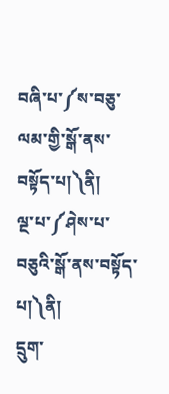བཞི་པ་༼ས་བཅུ་ལམ་གྱི་སྒོ་ནས་བསྟོད་པ།༽ནི།
ལྔ་པ་༼ཤེས་པ་བཅུའི་སྒོ་ནས་བསྟོད་པ།༽ནི།
དྲུག་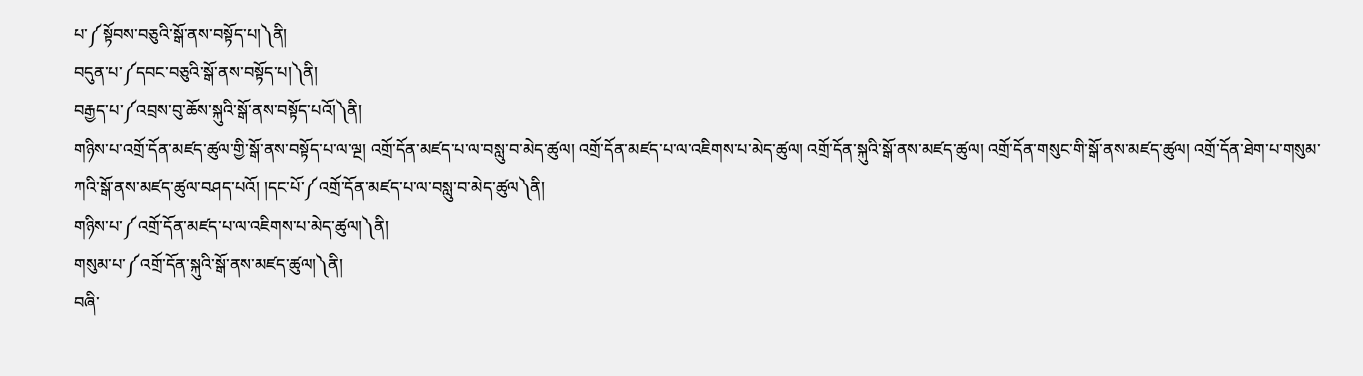པ་༼སྟོབས་བཅུའི་སྒོ་ནས་བསྟོད་པ།༽ནི།
བདུན་པ་༼དབང་བཅུའི་སྒོ་ནས་བསྟོད་པ།༽ནི།
བརྒྱད་པ་༼འབྲས་བུ་ཆོས་སྐུའི་སྒོ་ནས་བསྟོད་པའོ།༽ནི།
གཉིས་པ་འགྲོ་དོན་མཛད་ཚུལ་གྱི་སྒོ་ནས་བསྟོད་པ་ལ་ལྔ། འགྲོ་དོན་མཛད་པ་ལ་བསླུ་བ་མེད་ཚུལ། འགྲོ་དོན་མཛད་པ་ལ་འཇིགས་པ་མེད་ཚུལ། འགྲོ་དོན་སྐུའི་སྒོ་ནས་མཛད་ཚུལ། འགྲོ་དོན་གསུང་གི་སྒོ་ནས་མཛད་ཚུལ། འགྲོ་དོན་ཐེག་པ་གསུམ་ཀའི་སྒོ་ནས་མཛད་ཚུལ་བཤད་པའོ། །དང་པོ་༼འགྲོ་དོན་མཛད་པ་ལ་བསླུ་བ་མེད་ཚུལ༽ནི།
གཉིས་པ་༼འགྲོ་དོན་མཛད་པ་ལ་འཇིགས་པ་མེད་ཚུལ།༽ནི།
གསུམ་པ་༼འགྲོ་དོན་སྐུའི་སྒོ་ནས་མཛད་ཚུལ།༽ནི།
བཞི་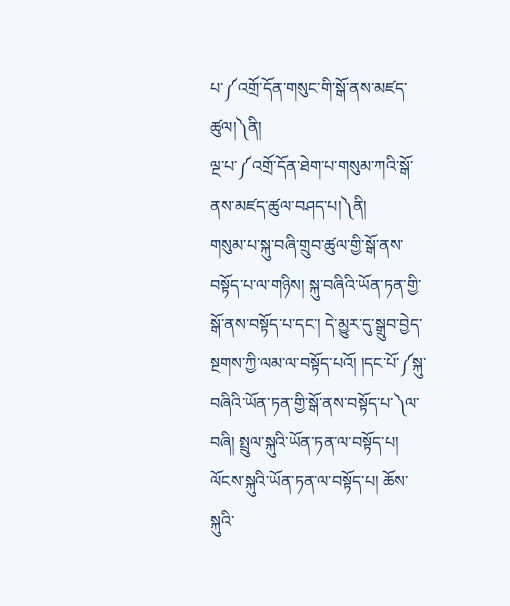པ་༼འགྲོ་དོན་གསུང་གི་སྒོ་ནས་མཛད་ཚུལ།༽ནི།
ལྔ་པ་༼འགྲོ་དོན་ཐེག་པ་གསུམ་ཀའི་སྒོ་ནས་མཛད་ཚུལ་བཤད་པ།༽ནི།
གསུམ་པ་སྐུ་བཞི་གྲུབ་ཚུལ་གྱི་སྒོ་ནས་བསྟོད་པ་ལ་གཉིས། སྐུ་བཞིའི་ཡོན་ཏན་གྱི་སྒོ་ནས་བསྟོད་པ་དང་། དེ་མྱུར་དུ་སྒྲུབ་བྱེད་སྔགས་ཀྱི་ལམ་ལ་བསྟོད་པའོ། །དང་པོ་༼སྐུ་བཞིའི་ཡོན་ཏན་གྱི་སྒོ་ནས་བསྟོད་པ་༽ལ་བཞི། སྤྲུལ་སྐུའི་ཡོན་ཏན་ལ་བསྟོད་པ། ལོངས་སྐུའི་ཡོན་ཏན་ལ་བསྟོད་པ། ཆོས་སྐུའི་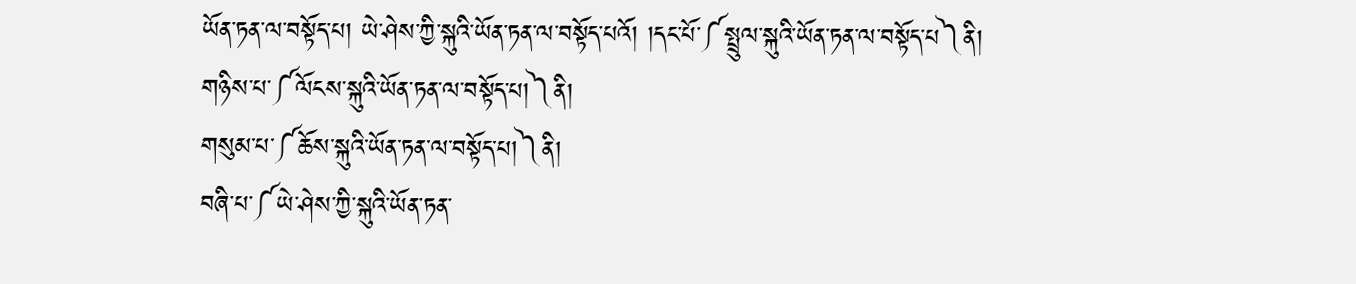ཡོན་ཏན་ལ་བསྟོད་པ། ཡེ་ཤེས་ཀྱི་སྐུའི་ཡོན་ཏན་ལ་བསྟོད་པའོ། །དང་པོ་༼སྤྲུལ་སྐུའི་ཡོན་ཏན་ལ་བསྟོད་པ༽ནི།
གཉིས་པ་༼ལོངས་སྐུའི་ཡོན་ཏན་ལ་བསྟོད་པ།༽ནི།
གསུམ་པ་༼ཆོས་སྐུའི་ཡོན་ཏན་ལ་བསྟོད་པ།༽ནི།
བཞི་པ་༼ཡེ་ཤེས་ཀྱི་སྐུའི་ཡོན་ཏན་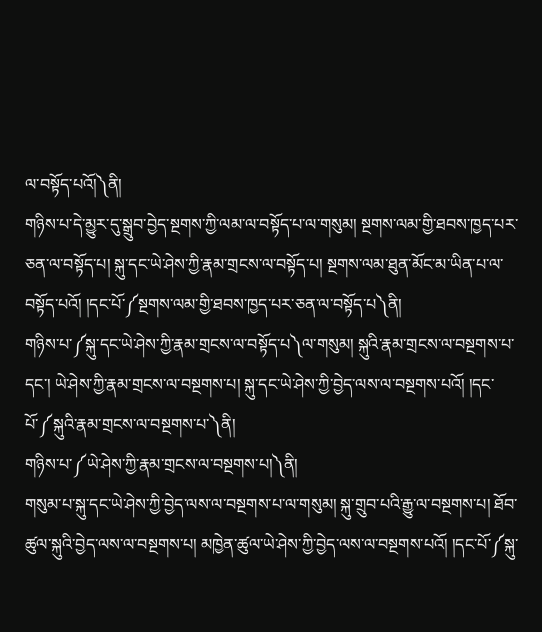ལ་བསྟོད་པའོ།༽ནི།
གཉིས་པ་དེ་མྱུར་དུ་སྒྲུབ་བྱེད་སྔགས་ཀྱི་ལམ་ལ་བསྟོད་པ་ལ་གསུམ། སྔགས་ལམ་གྱི་ཐབས་ཁྱད་པར་ཅན་ལ་བསྟོད་པ། སྐུ་དང་ཡེ་ཤེས་ཀྱི་རྣམ་གྲངས་ལ་བསྟོད་པ། སྔགས་ལམ་ཐུན་མོང་མ་ཡིན་པ་ལ་བསྟོད་པའོ། །དང་པོ་༼སྔགས་ལམ་གྱི་ཐབས་ཁྱད་པར་ཅན་ལ་བསྟོད་པ༽ནི།
གཉིས་པ་༼སྐུ་དང་ཡེ་ཤེས་ཀྱི་རྣམ་གྲངས་ལ་བསྟོད་པ༽ལ་གསུམ། སྐུའི་རྣམ་གྲངས་ལ་བསྔགས་པ་དང་། ཡེ་ཤེས་ཀྱི་རྣམ་གྲངས་ལ་བསྔགས་པ། སྐུ་དང་ཡེ་ཤེས་ཀྱི་བྱེད་ལས་ལ་བསྔགས་པའོ། །དང་པོ་༼སྐུའི་རྣམ་གྲངས་ལ་བསྔགས་པ་༽ནི།
གཉིས་པ་༼ཡེ་ཤེས་ཀྱི་རྣམ་གྲངས་ལ་བསྔགས་པ།༽ནི།
གསུམ་པ་སྐུ་དང་ཡེ་ཤེས་ཀྱི་བྱེད་ལས་ལ་བསྔགས་པ་ལ་གསུམ། སྐུ་གྲུབ་པའི་རྒྱུ་ལ་བསྔགས་པ། ཐོབ་ཚུལ་སྐུའི་བྱེད་ལས་ལ་བསྔགས་པ། མཁྱེན་ཚུལ་ཡེ་ཤེས་ཀྱི་བྱེད་ལས་ལ་བསྔགས་པའོ། །དང་པོ་༼སྐུ་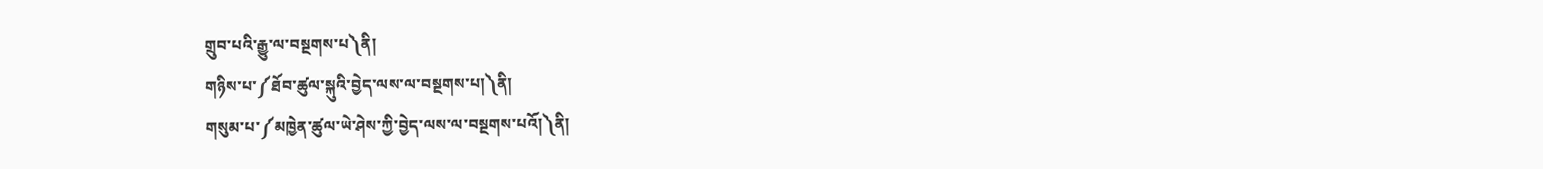གྲུབ་པའི་རྒྱུ་ལ་བསྔགས་པ༽ནི།
གཉིས་པ་༼ཐོབ་ཚུལ་སྐུའི་བྱེད་ལས་ལ་བསྔགས་པ།༽ནི།
གསུམ་པ་༼མཁྱེན་ཚུལ་ཡེ་ཤེས་ཀྱི་བྱེད་ལས་ལ་བསྔགས་པའོ།༽ནི།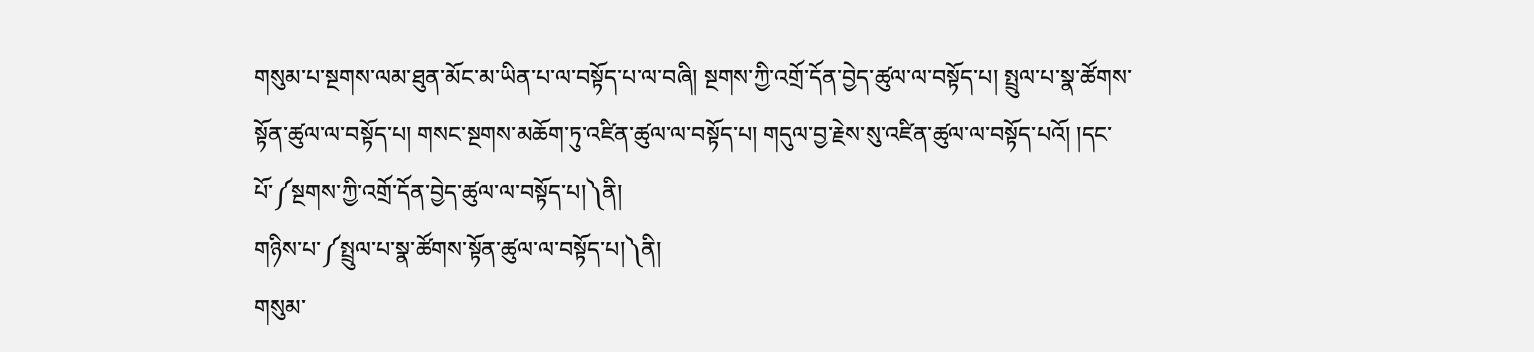གསུམ་པ་སྔགས་ལམ་ཐུན་མོང་མ་ཡིན་པ་ལ་བསྟོད་པ་ལ་བཞི། སྔགས་ཀྱི་འགྲོ་དོན་བྱེད་ཚུལ་ལ་བསྟོད་པ། སྤྲུལ་པ་སྣ་ཚོགས་སྟོན་ཚུལ་ལ་བསྟོད་པ། གསང་སྔགས་མཆོག་ཏུ་འཛིན་ཚུལ་ལ་བསྟོད་པ། གདུལ་བྱ་རྗེས་སུ་འཛིན་ཚུལ་ལ་བསྟོད་པའོ། །དང་པོ་༼སྔགས་ཀྱི་འགྲོ་དོན་བྱེད་ཚུལ་ལ་བསྟོད་པ།༽ནི།
གཉིས་པ་༼སྤྲུལ་པ་སྣ་ཚོགས་སྟོན་ཚུལ་ལ་བསྟོད་པ།༽ནི།
གསུམ་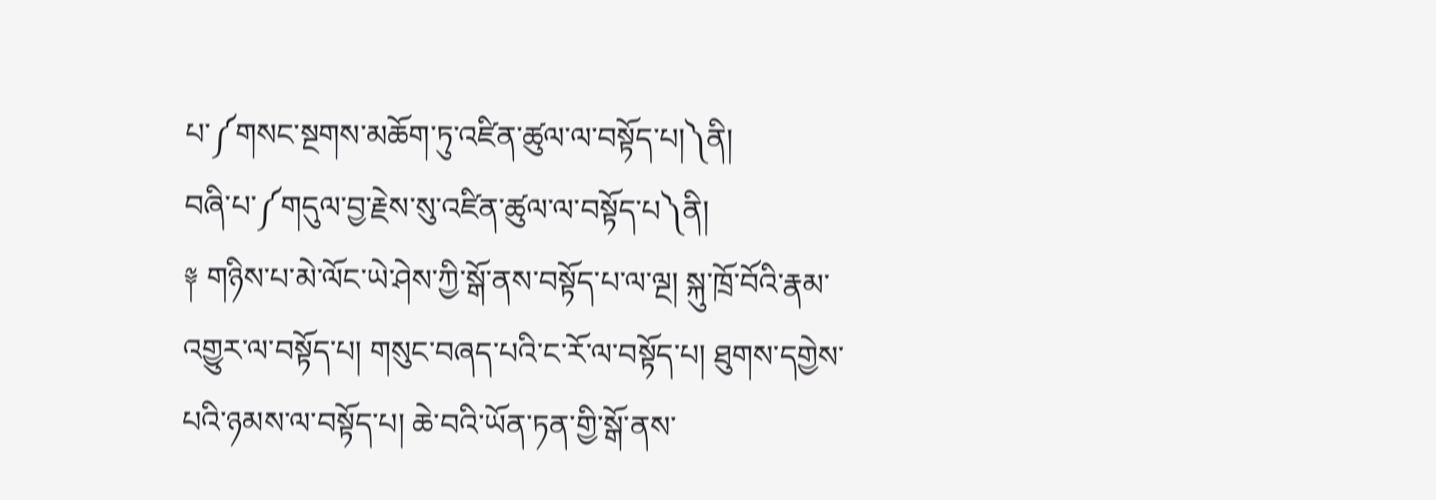པ་༼གསང་སྔགས་མཆོག་ཏུ་འཛིན་ཚུལ་ལ་བསྟོད་པ།༽ནི།
བཞི་པ་༼གདུལ་བྱ་རྗེས་སུ་འཛིན་ཚུལ་ལ་བསྟོད་པ༽ནི།
༈ གཉིས་པ་མེ་ལོང་ཡེ་ཤེས་ཀྱི་སྒོ་ནས་བསྟོད་པ་ལ་ལྔ། སྐུ་ཁྲོ་བོའི་རྣམ་འགྱུར་ལ་བསྟོད་པ། གསུང་བཞད་པའི་ང་རོ་ལ་བསྟོད་པ། ཐུགས་དགྱེས་པའི་ཉམས་ལ་བསྟོད་པ། ཆེ་བའི་ཡོན་ཏན་གྱི་སྒོ་ནས་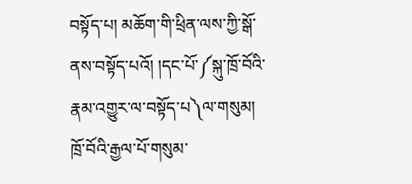བསྟོད་པ། མཆོག་གི་ཕྲིན་ལས་ཀྱི་སྒོ་ནས་བསྟོད་པའོ། །དང་པོ་༼སྐུ་ཁྲོ་བོའི་རྣམ་འགྱུར་ལ་བསྟོད་པ༽ལ་གསུམ། ཁྲོ་བོའི་རྒྱལ་པོ་གསུམ་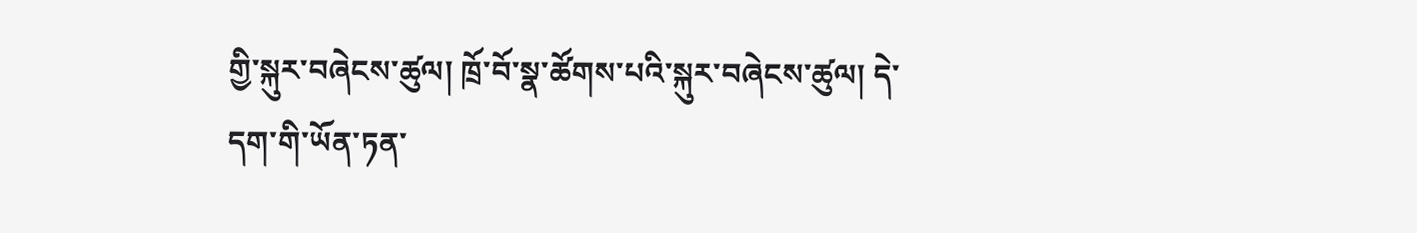གྱི་སྐུར་བཞེངས་ཚུལ། ཁྲོ་བོ་སྣ་ཚོགས་པའི་སྐུར་བཞེངས་ཚུལ། དེ་དག་གི་ཡོན་ཏན་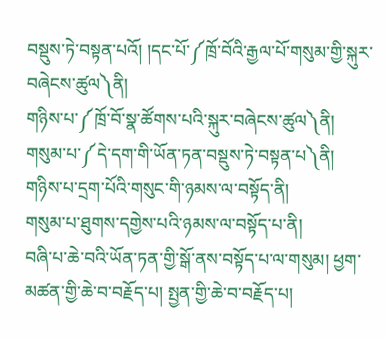བསྡུས་ཏེ་བསྟན་པའོ། །དང་པོ་༼ཁྲོ་བོའི་རྒྱལ་པོ་གསུམ་གྱི་སྐུར་བཞེངས་ཚུལ༽ནི།
གཉིས་པ་༼ཁྲོ་བོ་སྣ་ཚོགས་པའི་སྐུར་བཞེངས་ཚུལ༽ནི།
གསུམ་པ་༼དེ་དག་གི་ཡོན་ཏན་བསྡུས་ཏེ་བསྟན་པ༽ནི།
གཉིས་པ་དྲག་པོའི་གསུང་གི་ཉམས་ལ་བསྟོད་ནི།
གསུམ་པ་ཐུགས་དགྱེས་པའི་ཉམས་ལ་བསྟོད་པ་ནི།
བཞི་པ་ཆེ་བའི་ཡོན་ཏན་གྱི་སྒོ་ནས་བསྟོད་པ་ལ་གསུམ། ཕྱག་མཚན་གྱི་ཆེ་བ་བརྗོད་པ། སྤྱན་གྱི་ཆེ་བ་བརྗོད་པ།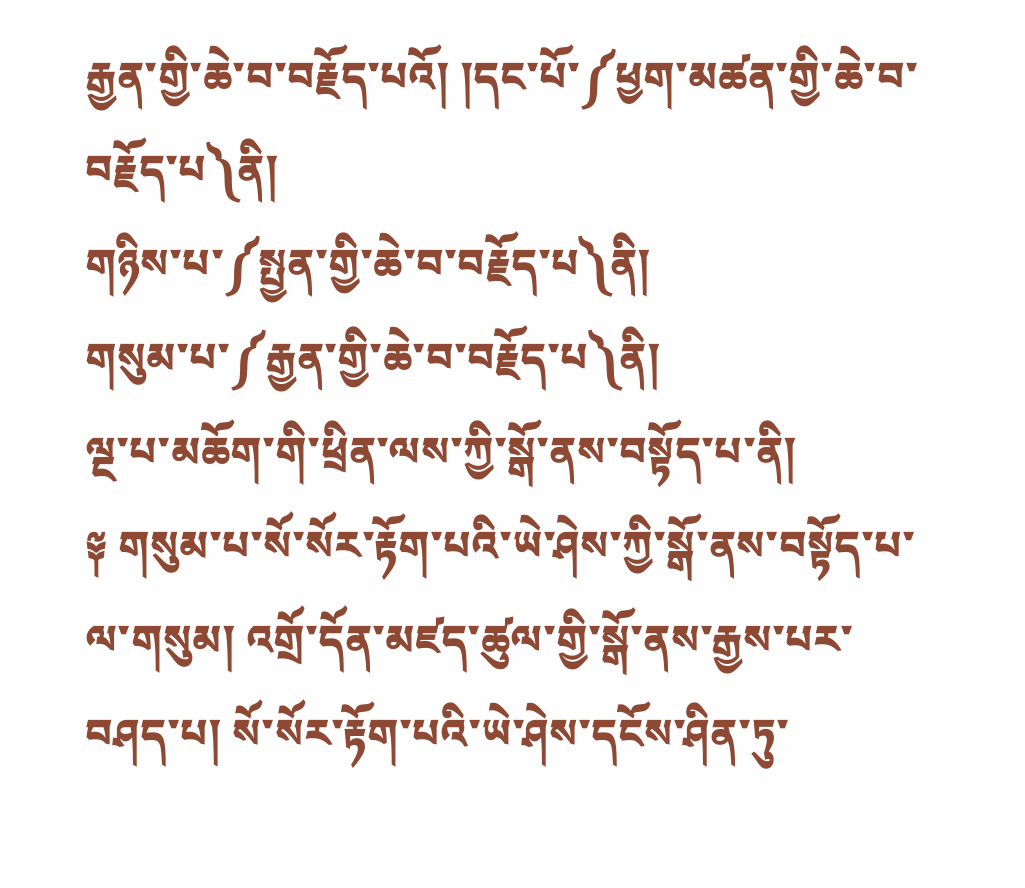རྒྱན་གྱི་ཆེ་བ་བརྗོད་པའོ། །དང་པོ་༼ཕྱག་མཚན་གྱི་ཆེ་བ་བརྗོད་པ༽ནི།
གཉིས་པ་༼སྤྱན་གྱི་ཆེ་བ་བརྗོད་པ༽ནི།
གསུམ་པ་༼རྒྱན་གྱི་ཆེ་བ་བརྗོད་པ༽ནི།
ལྔ་པ་མཆོག་གི་ཕྲིན་ལས་ཀྱི་སྒོ་ནས་བསྟོད་པ་ནི།
༈ གསུམ་པ་སོ་སོར་རྟོག་པའི་ཡེ་ཤེས་ཀྱི་སྒོ་ནས་བསྟོད་པ་ལ་གསུམ། འགྲོ་དོན་མཛད་ཚུལ་གྱི་སྒོ་ནས་རྒྱས་པར་བཤད་པ། སོ་སོར་རྟོག་པའི་ཡེ་ཤེས་དངོས་ཤིན་ཏུ་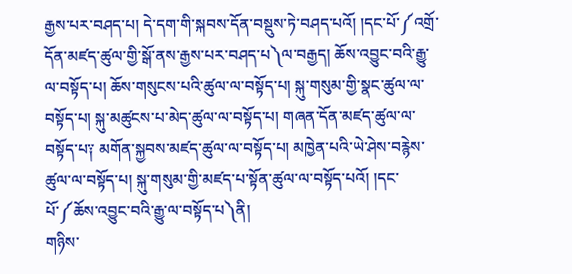རྒྱས་པར་བཤད་པ། དེ་དག་གི་སྐབས་དོན་བསྡུས་ཏེ་བཤད་པའོ། །དང་པོ་༼འགྲོ་དོན་མཛད་ཚུལ་གྱི་སྒོ་ནས་རྒྱས་པར་བཤད་པ༽ལ་བརྒྱད། ཆོས་འབྱུང་བའི་རྒྱུ་ལ་བསྟོད་པ། ཆོས་གསུངས་པའི་ཚུལ་ལ་བསྟོད་པ། སྐུ་གསུམ་གྱི་སྣང་ཚུལ་ལ་བསྟོད་པ། སྐུ་མཚུངས་པ་མེད་ཚུལ་ལ་བསྟོད་པ། གཞན་དོན་མཛད་ཚུལ་ལ་བསྟོད་པ༑ མགོན་སྐྱབས་མཛད་ཚུལ་ལ་བསྟོད་པ། མཁྱེན་པའི་ཡེ་ཤེས་བརྙེས་ཚུལ་ལ་བསྟོད་པ། སྐུ་གསུམ་གྱི་མཛད་པ་སྟོན་ཚུལ་ལ་བསྟོད་པའོ། །དང་པོ་༼ཆོས་འབྱུང་བའི་རྒྱུ་ལ་བསྟོད་པ༽ནི།
གཉིས་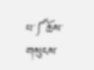པ་༼ཆོས་གསུངས་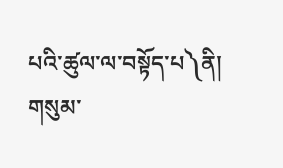པའི་ཚུལ་ལ་བསྟོད་པ༽ནི།
གསུམ་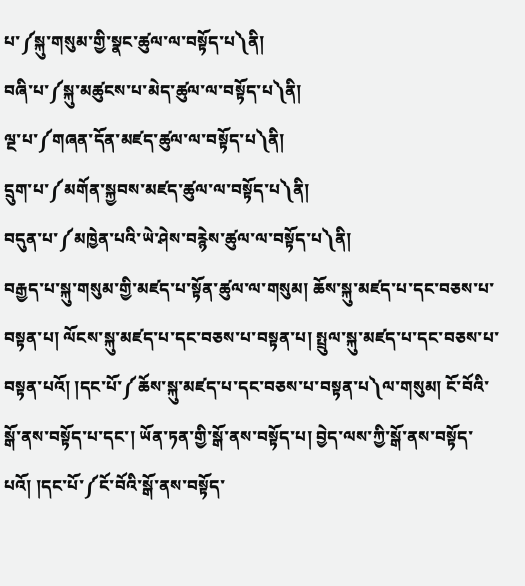པ་༼སྐུ་གསུམ་གྱི་སྣང་ཚུལ་ལ་བསྟོད་པ༽ནི།
བཞི་པ་༼སྐུ་མཚུངས་པ་མེད་ཚུལ་ལ་བསྟོད་པ༽ནི།
ལྔ་པ་༼གཞན་དོན་མཛད་ཚུལ་ལ་བསྟོད་པ༽ནི།
དྲུག་པ་༼མགོན་སྐྱབས་མཛད་ཚུལ་ལ་བསྟོད་པ༽ནི།
བདུན་པ་༼མཁྱེན་པའི་ཡེ་ཤེས་བརྙེས་ཚུལ་ལ་བསྟོད་པ༽ནི།
བརྒྱད་པ་སྐུ་གསུམ་གྱི་མཛད་པ་སྟོན་ཚུལ་ལ་གསུམ། ཆོས་སྐུ་མཛད་པ་དང་བཅས་པ་བསྟན་པ། ལོངས་སྐུ་མཛད་པ་དང་བཅས་པ་བསྟན་པ། སྤྲུལ་སྐུ་མཛད་པ་དང་བཅས་པ་བསྟན་པའོ། །དང་པོ་༼ཆོས་སྐུ་མཛད་པ་དང་བཅས་པ་བསྟན་པ༽ལ་གསུམ། ངོ་བོའི་སྒོ་ནས་བསྟོད་པ་དང་། ཡོན་ཏན་གྱི་སྒོ་ནས་བསྟོད་པ། བྱེད་ལས་ཀྱི་སྒོ་ནས་བསྟོད་པའོ། །དང་པོ་༼ངོ་བོའི་སྒོ་ནས་བསྟོད་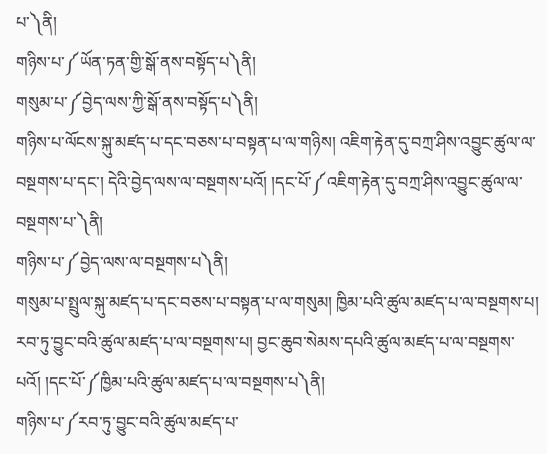པ་༽ནི།
གཉིས་པ་༼ཡོན་ཏན་གྱི་སྒོ་ནས་བསྟོད་པ༽ནི།
གསུམ་པ་༼བྱེད་ལས་ཀྱི་སྒོ་ནས་བསྟོད་པ༽ནི།
གཉིས་པ་ལོངས་སྐུ་མཛད་པ་དང་བཅས་པ་བསྟན་པ་ལ་གཉིས། འཇིག་རྟེན་དུ་བཀྲ་ཤིས་འབྱུང་ཚུལ་ལ་བསྔགས་པ་དང་། དེའི་བྱེད་ལས་ལ་བསྔགས་པའོ། །དང་པོ་༼འཇིག་རྟེན་དུ་བཀྲ་ཤིས་འབྱུང་ཚུལ་ལ་བསྔགས་པ་༽ནི།
གཉིས་པ་༼བྱེད་ལས་ལ་བསྔགས་པ༽ནི།
གསུམ་པ་སྤྲུལ་སྐུ་མཛད་པ་དང་བཅས་པ་བསྟན་པ་ལ་གསུམ། ཁྱིམ་པའི་ཚུལ་མཛད་པ་ལ་བསྔགས་པ། རབ་ཏུ་བྱུང་བའི་ཚུལ་མཛད་པ་ལ་བསྔགས་པ། བྱང་ཆུབ་སེམས་དཔའི་ཚུལ་མཛད་པ་ལ་བསྔགས་པའོ། །དང་པོ་༼ཁྱིམ་པའི་ཚུལ་མཛད་པ་ལ་བསྔགས་པ༽ནི།
གཉིས་པ་༼རབ་ཏུ་བྱུང་བའི་ཚུལ་མཛད་པ་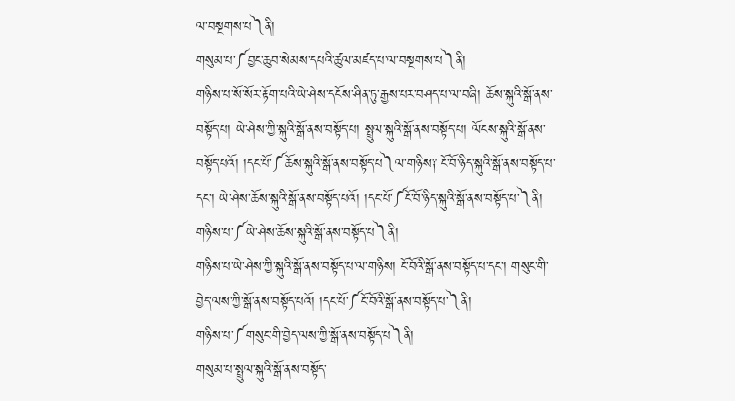ལ་བསྔགས་པ༽ནི།
གསུམ་པ་༼བྱང་ཆུབ་སེམས་དཔའི་ཚུལ་མཛད་པ་ལ་བསྔགས་པ༽ནི།
གཉིས་པ་སོ་སོར་རྟོག་པའི་ཡེ་ཤེས་དངོས་ཤིན་ཏུ་རྒྱས་པར་བཤད་པ་ལ་བཞི། ཆོས་སྐུའི་སྒོ་ནས་བསྟོད་པ། ཡེ་ཤེས་ཀྱི་སྐུའི་སྒོ་ནས་བསྟོད་པ། སྤྲུལ་སྐུའི་སྒོ་ནས་བསྟོད་པ། ལོངས་སྐུའི་སྒོ་ནས་བསྟོད་པའོ། །དང་པོ་༼ཆོས་སྐུའི་སྒོ་ནས་བསྟོད་པ༽ལ་གཉིས༑ ངོ་བོ་ཉིད་སྐུའི་སྒོ་ནས་བསྟོད་པ་དང་། ཡེ་ཤེས་ཆོས་སྐུའི་སྒོ་ནས་བསྟོད་པའོ། །དང་པོ་༼ངོ་བོ་ཉིད་སྐུའི་སྒོ་ནས་བསྟོད་པ་༽ནི།
གཉིས་པ་༼ཡེ་ཤེས་ཆོས་སྐུའི་སྒོ་ནས་བསྟོད་པ༽ནི།
གཉིས་པ་ཡེ་ཤེས་ཀྱི་སྐུའི་སྒོ་ནས་བསྟོད་པ་ལ་གཉིས། ངོ་བོའི་སྒོ་ནས་བསྟོད་པ་དང་། གསུང་གི་བྱེད་ལས་ཀྱི་སྒོ་ནས་བསྟོད་པའོ། །དང་པོ་༼ངོ་བོའི་སྒོ་ནས་བསྟོད་པ་༽ནི།
གཉིས་པ་༼གསུང་གི་བྱེད་ལས་ཀྱི་སྒོ་ནས་བསྟོད་པ༽ནི།
གསུམ་པ་སྤྲུལ་སྐུའི་སྒོ་ནས་བསྟོད་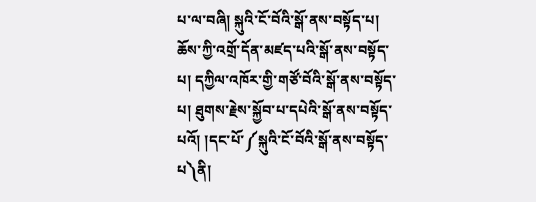པ་ལ་བཞི། སྐུའི་ངོ་བོའི་སྒོ་ནས་བསྟོད་པ། ཆོས་ཀྱི་འགྲོ་དོན་མཛད་པའི་སྒོ་ནས་བསྟོད་པ། དཀྱིལ་འཁོར་གྱི་གཙོ་བོའི་སྒོ་ནས་བསྟོད་པ། ཐུགས་རྗེས་སྐྱོབ་པ་དཔེའི་སྒོ་ནས་བསྟོད་པའོ། །དང་པོ་༼སྐུའི་ངོ་བོའི་སྒོ་ནས་བསྟོད་པ༽ནི།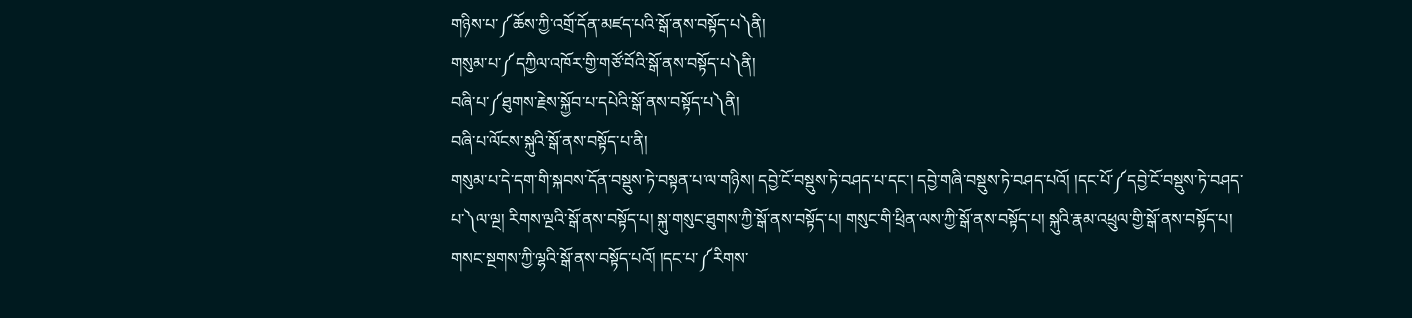གཉིས་པ་༼ཆོས་ཀྱི་འགྲོ་དོན་མཛད་པའི་སྒོ་ནས་བསྟོད་པ༽ནི།
གསུམ་པ་༼དཀྱིལ་འཁོར་གྱི་གཙོ་བོའི་སྒོ་ནས་བསྟོད་པ༽ནི།
བཞི་པ་༼ཐུགས་རྗེས་སྐྱོབ་པ་དཔེའི་སྒོ་ནས་བསྟོད་པ༽ནི།
བཞི་པ་ལོངས་སྐུའི་སྒོ་ནས་བསྟོད་པ་ནི།
གསུམ་པ་དེ་དག་གི་སྐབས་དོན་བསྡུས་ཏེ་བསྟན་པ་ལ་གཉིས། དབྱེ་ངོ་བསྡུས་ཏེ་བཤད་པ་དང་། དབྱེ་གཞི་བསྡུས་ཏེ་བཤད་པའོ། །དང་པོ་༼དབྱེ་ངོ་བསྡུས་ཏེ་བཤད་པ་༽ལ་ལྔ། རིགས་ལྔའི་སྒོ་ནས་བསྟོད་པ། སྐུ་གསུང་ཐུགས་ཀྱི་སྒོ་ནས་བསྟོད་པ། གསུང་གི་ཕྲིན་ལས་ཀྱི་སྒོ་ནས་བསྟོད་པ། སྐུའི་རྣམ་འཕྲུལ་གྱི་སྒོ་ནས་བསྟོད་པ། གསང་སྔགས་ཀྱི་ལྷའི་སྒོ་ནས་བསྟོད་པའོ། །དང་པ་༼རིགས་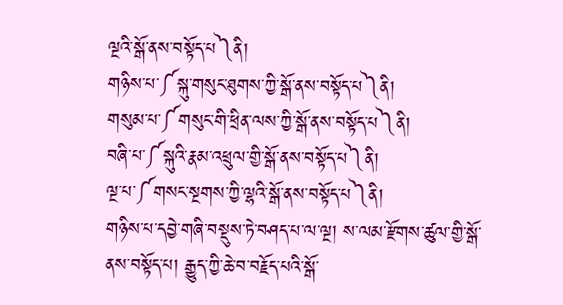ལྔའི་སྒོ་ནས་བསྟོད་པ༽ནི།
གཉིས་པ་༼སྐུ་གསུང་ཐུགས་ཀྱི་སྒོ་ནས་བསྟོད་པ༽ནི།
གསུམ་པ་༼གསུང་གི་ཕྲིན་ལས་ཀྱི་སྒོ་ནས་བསྟོད་པ༽ནི།
བཞི་པ་༼སྐུའི་རྣམ་འཕྲུལ་གྱི་སྒོ་ནས་བསྟོད་པ༽ནི།
ལྔ་པ་༼གསང་སྔགས་ཀྱི་ལྷའི་སྒོ་ནས་བསྟོད་པ༽ནི།
གཉིས་པ་དབྱེ་གཞི་བསྡུས་ཏེ་བཤད་པ་ལ་ལྔ། ས་ལམ་རྫོགས་ཚུལ་གྱི་སྒོ་ནས་བསྟོད་པ། རྒྱུད་ཀྱི་ཆེ་བ་བརྗོད་པའི་སྒོ་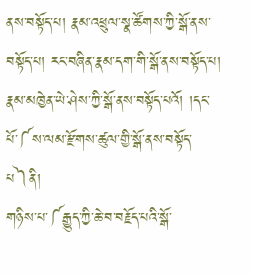ནས་བསྟོད་པ། རྣམ་འཕྲུལ་སྣ་ཚོགས་ཀྱི་སྒོ་ནས་བསྟོད་པ། རང་བཞིན་རྣམ་དག་གི་སྒོ་ནས་བསྟོད་པ། རྣམ་མཁྱེན་ཡེ་ཤེས་ཀྱི་སྒོ་ནས་བསྟོད་པའོ། །དང་པོ་༼ས་ལམ་རྫོགས་ཚུལ་གྱི་སྒོ་ནས་བསྟོད་པ༽ནི།
གཉིས་པ་༼རྒྱུད་ཀྱི་ཆེ་བ་བརྗོད་པའི་སྒོ་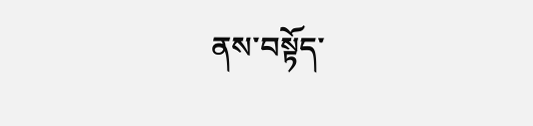ནས་བསྟོད་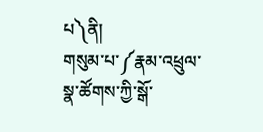པ༽ནི།
གསུམ་པ་༼རྣམ་འཕྲུལ་སྣ་ཚོགས་ཀྱི་སྒོ་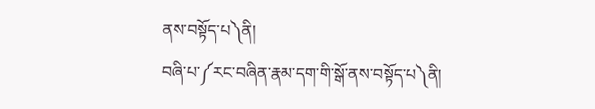ནས་བསྟོད་པ༽ནི།
བཞི་པ་༼རང་བཞིན་རྣམ་དག་གི་སྒོ་ནས་བསྟོད་པ༽ནི།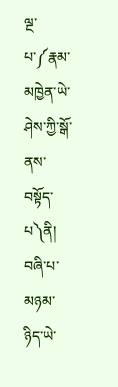ལྔ་པ་༼རྣམ་མཁྱེན་ཡེ་ཤེས་ཀྱི་སྒོ་ནས་བསྟོད་པ༽ནི།
བཞི་པ་མཉམ་ཉིད་ཡེ་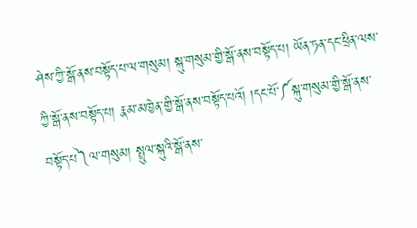ཤེས་ཀྱི་སྒོ་ནས་བསྟོད་པ་ལ་གསུམ། སྐུ་གསུམ་གྱི་སྒོ་ནས་བསྟོད་པ། ཡོན་ཏན་དང་ཕྲིན་ལས་ཀྱི་སྒོ་ནས་བསྟོད་པ། རྣམ་མཁྱེན་གྱི་སྒོ་ནས་བསྟོད་པའོ། །དང་པོ་༼སྐུ་གསུམ་གྱི་སྒོ་ནས་བསྟོད་པ༽ལ་གསུམ། སྤྲུལ་སྐུའི་སྒོ་ནས་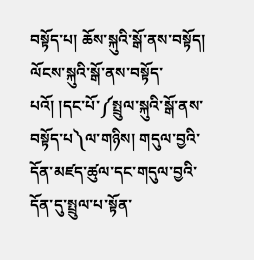བསྟོད་པ། ཆོས་སྐུའི་སྒོ་ནས་བསྟོད། ལོངས་སྐུའི་སྒོ་ནས་བསྟོད་པའོ། །དང་པོ་༼སྤྲུལ་སྐུའི་སྒོ་ནས་བསྟོད་པ༽ལ་གཉིས། གདུལ་བྱའི་དོན་མཛད་ཚུལ་དང་གདུལ་བྱའི་དོན་དུ་སྤྲུལ་པ་སྟོན་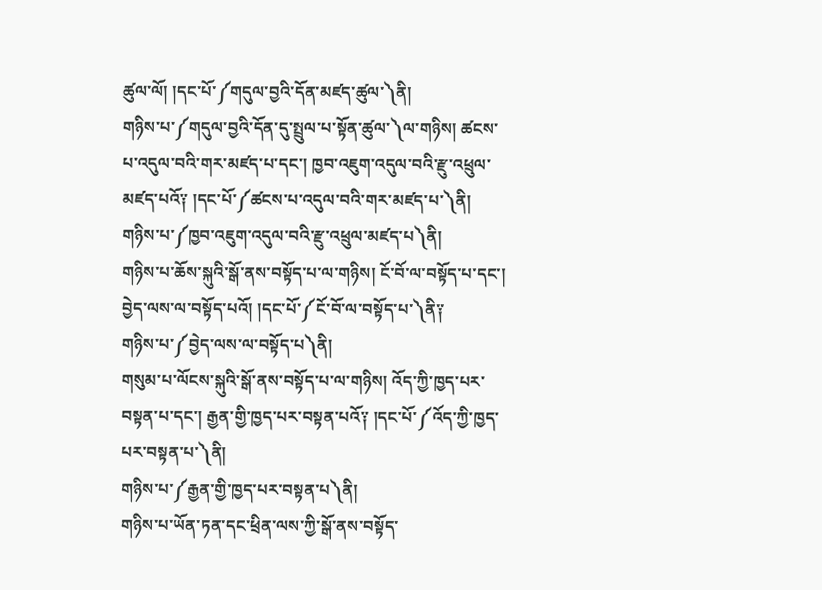ཚུལ་ལོ། །དང་པོ་༼གདུལ་བྱའི་དོན་མཛད་ཚུལ་༽ནི།
གཉིས་པ་༼གདུལ་བྱའི་དོན་དུ་སྤྲུལ་པ་སྟོན་ཚུལ་༽ལ་གཉིས། ཚངས་པ་འདུལ་བའི་གར་མཛད་པ་དང་། ཁྱབ་འཇུག་འདུལ་བའི་རྫུ་འཕྲུལ་མཛད་པའོ༑ །དང་པོ་༼ཚངས་པ་འདུལ་བའི་གར་མཛད་པ་༽ནི།
གཉིས་པ་༼ཁྱབ་འཇུག་འདུལ་བའི་རྫུ་འཕྲུལ་མཛད་པ༽ནི།
གཉིས་པ་ཆོས་སྐུའི་སྒོ་ནས་བསྟོད་པ་ལ་གཉིས། ངོ་བོ་ལ་བསྟོད་པ་དང་། བྱེད་ལས་ལ་བསྟོད་པའོ། །དང་པོ་༼ངོ་བོ་ལ་བསྟོད་པ་༽ནི༑
གཉིས་པ་༼བྱེད་ལས་ལ་བསྟོད་པ༽ནི།
གསུམ་པ་ལོངས་སྐུའི་སྒོ་ནས་བསྟོད་པ་ལ་གཉིས། འོད་ཀྱི་ཁྱད་པར་བསྟན་པ་དང་། རྒྱན་གྱི་ཁྱད་པར་བསྟན་པའོ༑ །དང་པོ་༼འོད་ཀྱི་ཁྱད་པར་བསྟན་པ་༽ནི།
གཉིས་པ་༼རྒྱན་གྱི་ཁྱད་པར་བསྟན་པ༽ནི།
གཉིས་པ་ཡོན་ཏན་དང་ཕྲིན་ལས་ཀྱི་སྒོ་ནས་བསྟོད་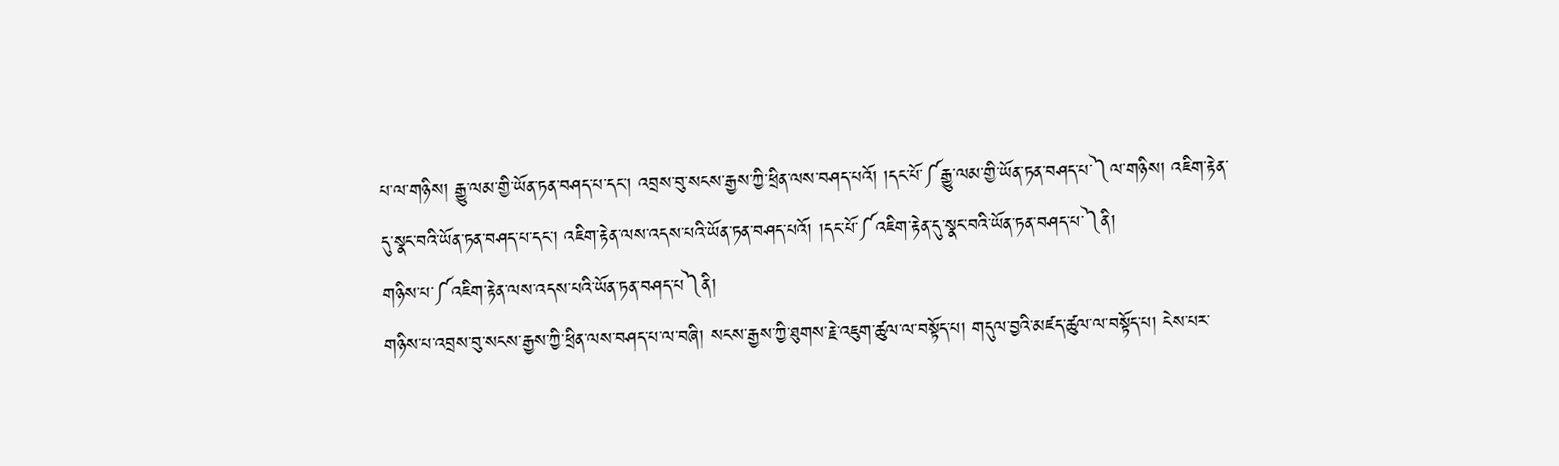པ་ལ་གཉིས། རྒྱུ་ལམ་གྱི་ཡོན་ཏན་བཤད་པ་དང་། འབྲས་བུ་སངས་རྒྱས་ཀྱི་ཕྲིན་ལས་བཤད་པའོ། །དང་པོ་༼རྒྱུ་ལམ་གྱི་ཡོན་ཏན་བཤད་པ་༽ལ་གཉིས། འཇིག་རྟེན་དུ་སྣང་བའི་ཡོན་ཏན་བཤད་པ་དང་། འཇིག་རྟེན་ལས་འདས་པའི་ཡོན་ཏན་བཤད་པའོ། །དང་པོ་༼འཇིག་རྟེན་དུ་སྣང་བའི་ཡོན་ཏན་བཤད་པ་༽ནི།
གཉིས་པ་༼འཇིག་རྟེན་ལས་འདས་པའི་ཡོན་ཏན་བཤད་པ༽ནི།
གཉིས་པ་འབྲས་བུ་སངས་རྒྱས་ཀྱི་ཕྲིན་ལས་བཤད་པ་ལ་བཞི། སངས་རྒྱས་ཀྱི་ཐུགས་རྗེ་འཇུག་ཚུལ་ལ་བསྟོད་པ། གདུལ་བྱའི་མཛད་ཚུལ་ལ་བསྟོད་པ། ངེས་པར་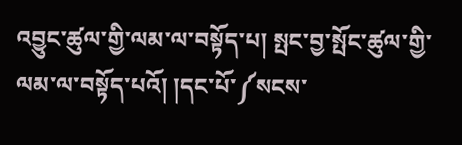འབྱུང་ཚུལ་གྱི་ལམ་ལ་བསྟོད་པ། སྤང་བྱ་སྤོང་ཚུལ་གྱི་ལམ་ལ་བསྟོད་པའོ། །དང་པོ་༼སངས་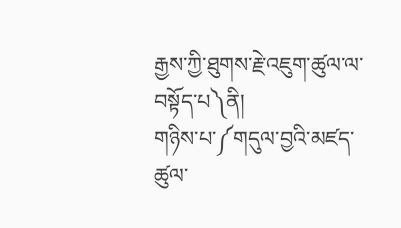རྒྱས་ཀྱི་ཐུགས་རྗེ་འཇུག་ཚུལ་ལ་བསྟོད་པ༽ནི།
གཉིས་པ་༼གདུལ་བྱའི་མཛད་ཚུལ་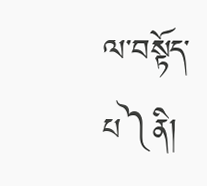ལ་བསྟོད་པ༽ནི།